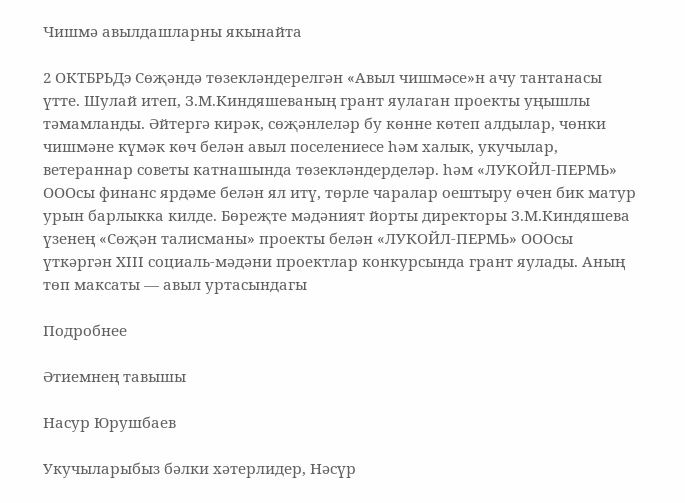Чишмә авылдашларны якынайта

2 ОКТБРЬДэ Сөҗәндә төзекләндерелгән «Авыл чишмәсе»н ачу тантанасы үтте. Шулай итеп, З.М.Киндяшеваның грант яулаган проекты уңышлы тәмамланды. Әйтергә кирәк, сөҗәнлеләр бу көнне көтеп алдылар, чөнки чишмәне күмәк көч белән авыл поселениесе һәм халык, укучылар, ветераннар советы катнашында төзекләндерделәр. һәм «ЛУКОЙЛ-ПЕРМЬ» ОООсы финанс ярдәме белән ял итү, төрле чаралар оештыру өчен бик матур урын барлыкка килде. Бөреҗте мәдәният йорты директоры З.М.Киндяшева үзенең «Сөҗән талисманы» проекты белән «ЛУКОЙЛ-ПЕРМЬ» ОООсы үткәргән XIII социаль-мәдәни проектлар конкурсында грант яулады. Аның төп максаты — авыл уртасындагы

Подробнее

Әтиемнең тавышы

Насур Юрушбаев

Укучыларыбыз бәлки хәтерлидер, Нәсүр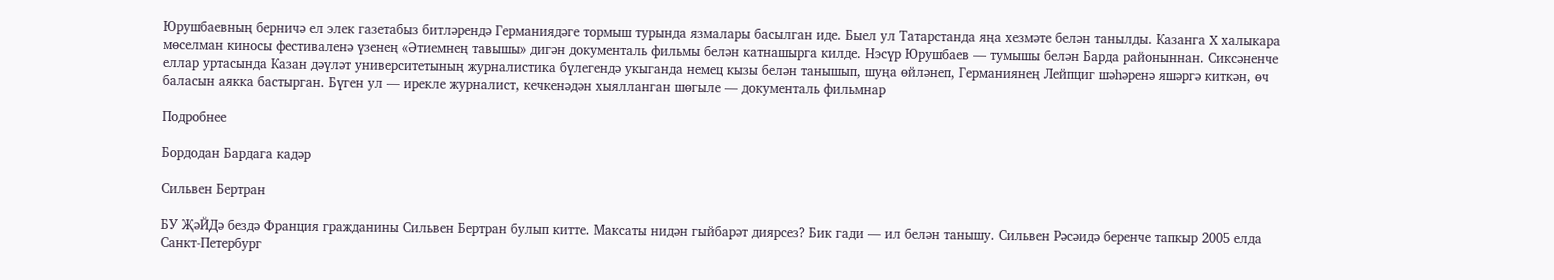Юрушбаевның берничә ел элек газетабыз битләрендә Германиядәге тормыш турында язмалары басылган иде. Быел ул Татарстанда яңа хезмәте белән танылды. Казанга X халыкара мөселман киносы фестиваленә үзенең «Әтиемнең тавышы» дигән документаль фильмы белән катнашырга килде. Нэсүр Юрушбаев — тумышы белән Барда районыннан. Сиксәненче еллар уртасында Казан дәүләт университетының журналистика бүлегендә укыганда немец кызы белән танышып, шуңа өйләнеп, Германиянең Лейпциг шәһәренә яшәргә киткән, өч баласын аякка бастырган. Бүген ул — ирекле журналист, кечкенәдән хыялланган шөгыле — документаль фильмнар

Подробнее

Бордодан Бардага кадәр

Сильвен Бертран

БУ ҖәЙДә бездә Франция гражданины Сильвен Бертран булып китте. Максаты нидән гыйбарәт диярсез? Бик гади — ил белән танышу. Сильвен Рәсәидә беренче тапкыр 2005 елда Санкт-Петербург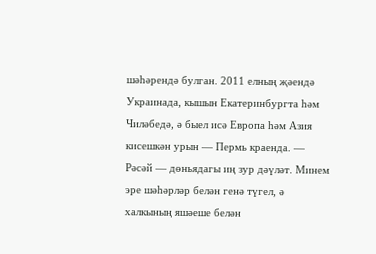шәһәрендә булган. 2011 елның җәендә Украинада, кышын Екатеринбургта һәм Чиләбедә, ә быел исә Европа һәм Азия кисешкән урын — Пермь краенда. — Рәсәй — дөньядагы иң зур дәүләт. Минем эре шәһәрләр белән генә түгел, ә халкының яшәеше белән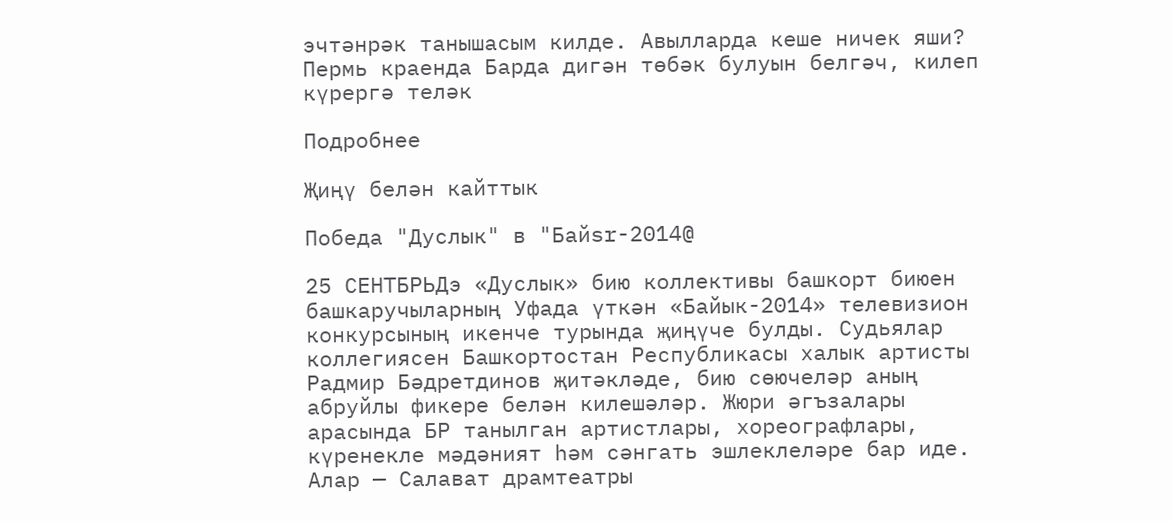эчтәнрәк танышасым килде. Авылларда кеше ничек яши? Пермь краенда Барда дигән төбәк булуын белгәч, килеп күрергә теләк

Подробнее

Җиңү белән кайттык

Победа "Дуслык" в "Байsr-2014@

25 СЕНТБРЬДэ «Дуслык» бию коллективы башкорт биюен башкаручыларның Уфада үткән «Байык-2014» телевизион конкурсының икенче турында җиңүче булды. Судьялар коллегиясен Башкортостан Республикасы халык артисты Радмир Бәдретдинов җитәкләде, бию сөючеләр аның абруйлы фикере белән килешәләр. Жюри әгъзалары арасында БР танылган артистлары, хореографлары, күренекле мәдәният һәм сәнгать эшлеклеләре бар иде. Алар — Салават драмтеатры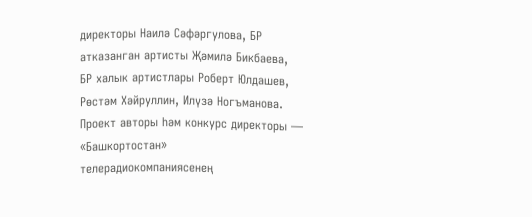директоры Наилә Сәфәргулова, БР атказанган артисты Җәмилә Бикбаева, БР халык артистлары Роберт Юлдашев, Рөстәм Хәйруллин, Илүзә Ногъманова. Проект авторы һәм конкурс директоры — «Башкортостан» телерадиокомпаниясенең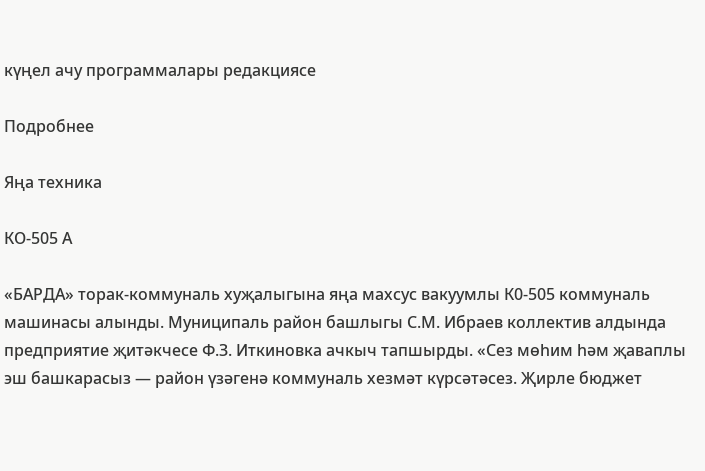күңел ачу программалары редакциясе

Подробнее

Яңа техника

КО-505 А

«БАРДА» торак-коммуналь хуҗалыгына яңа махсус вакуумлы К0-505 коммуналь машинасы алынды. Муниципаль район башлыгы С.М. Ибраев коллектив алдында предприятие җитәкчесе Ф.З. Иткиновка ачкыч тапшырды. «Сез мөһим һәм җаваплы эш башкарасыз — район үзәгенә коммуналь хезмәт күрсәтәсез. Җирле бюджет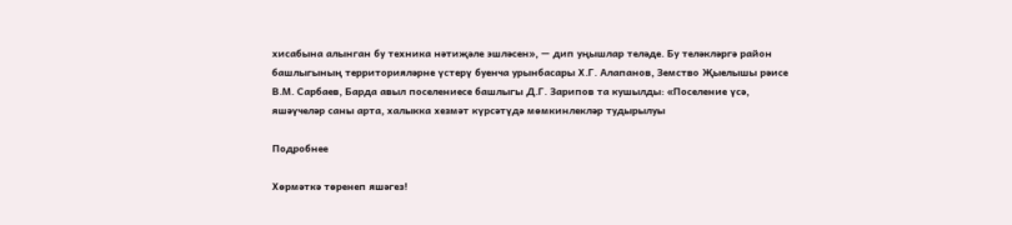хисабына алынган бу техника нәтиҗәле эшләсен», — дип уңышлар теләде. Бу теләкләргә район башлыгының территорияләрне үстерү буенча урынбасары Х.Г. Алапанов, Земство Җыелышы рәисе В.М. Сарбаев, Барда авыл поселениесе башлыгы Д.Г. Зарипов та кушылды: «Поселение үсә, яшәүчеләр саны арта, халыкка хезмәт күрсәтүдә мөмкинлекләр тудырылуы

Подробнее

Хөрмәткә төренеп яшәгез!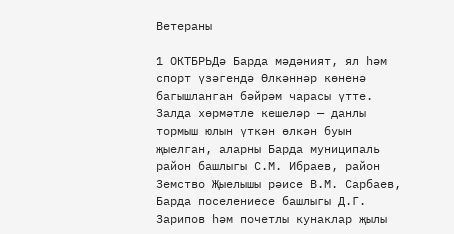Ветераны

1 ОКТБРЬДә Барда мәдәният, ял һәм спорт үзәгендә Өлкәннәр көненә багышланган бәйрәм чарасы үтте. Залда хөрмәтле кешеләр — данлы тормыш юлын үткән өлкән буын җыелган, аларны Барда муниципаль район башлыгы С.М. Ибраев, район Земство Җыелышы рәисе В.М. Сарбаев, Барда поселениесе башлыгы Д.Г. Зарипов һәм почетлы кунаклар җылы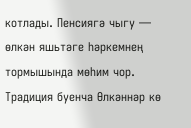котлады. Пенсиягә чыгу — өлкән яшьтәге һәркемнең тормышында мөһим чор. Традиция буенча Өлкәннәр кө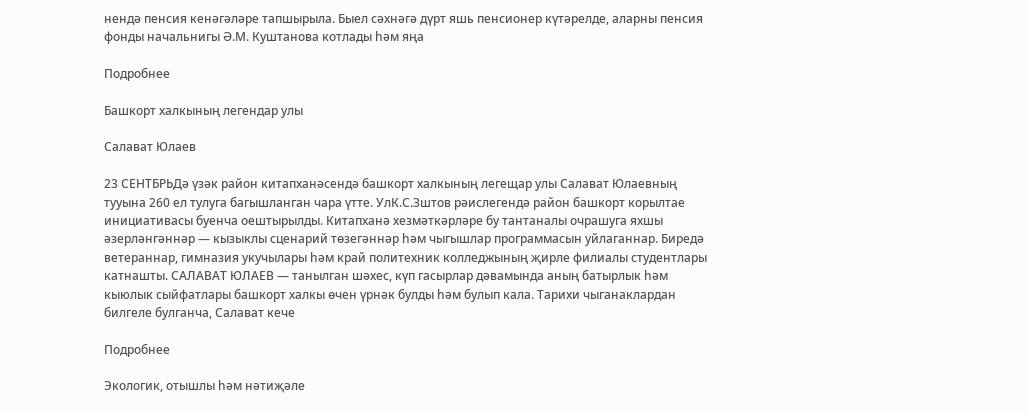нендә пенсия кенәгәләре тапшырыла. Быел сәхнәгә дүрт яшь пенсионер күтәрелде, аларны пенсия фонды начальнигы Ә.М. Куштанова котлады һәм яңа

Подробнее

Башкорт халкының легендар улы

Салават Юлаев

23 СЕНТБРЬДә үзәк район китапханәсендә башкорт халкының легещар улы Салават Юлаевның тууына 260 ел тулуга багышланган чара үтте. УлК.С.Зштов рәислегендә район башкорт корылтае инициативасы буенча оештырылды. Китапханә хезмәткәрләре бу тантаналы очрашуга яхшы әзерләнгәннәр — кызыклы сценарий төзегәннәр һәм чыгышлар программасын уйлаганнар. Биредә ветераннар, гимназия укучылары һәм край политехник колледжының җирле филиалы студентлары катнашты. САЛАВАТ ЮЛАЕВ — танылган шәхес, күп гасырлар дәвамында аның батырлык һәм кыюлык сыйфатлары башкорт халкы өчен үрнәк булды һәм булып кала. Тарихи чыганаклардан билгеле булганча, Салават кече

Подробнее

Экологик, отышлы һәм нәтиҗәле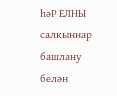һәР ЕЛНЫ салкыннар башлану белән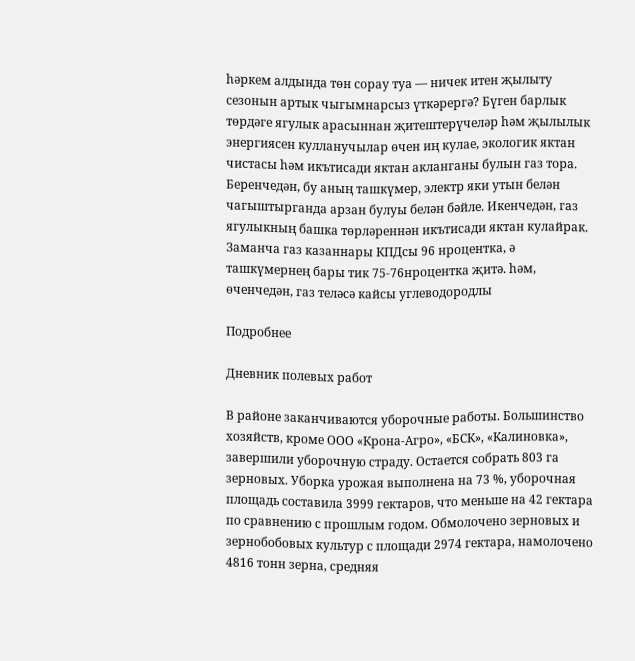һәркем алдында төн сорау туа — ничек итен җылыту сезонын артык чыгымнарсыз үткәрергә? Бүген барлык төрдәге ягулык арасыннан җитештерүчеләр һәм җылылык энергиясен кулланучылар өчен иң кулае, экологик яктан чистасы һәм икътисади яктан акланганы булын газ тора. Беренчедән, бу аның ташкүмер, электр яки утын белән чагыштырганда арзан булуы белән бәйле. Икенчедән, газ ягулыкның башка төрләреннән икътисади яктан кулайрак. Заманча газ казаннары КПДсы 96 нроцентка, ә ташкүмернең бары тик 75-76нроцентка җитә. һәм, өченчедән, газ теләсә кайсы углеводородлы

Подробнее

Дневник полевых работ

В районе заканчиваются уборочные работы. Большинство хозяйств, кроме ООО «Крона-Агро», «БСК», «Калиновка», завершили уборочную страду. Остается собрать 803 га зерновых. Уборка урожая выполнена на 73 %, уборочная площадь составила 3999 гектаров, что меньше на 42 гектара по сравнению с прошлым годом. Обмолочено зерновых и зернобобовых культур с площади 2974 гектара, намолочено 4816 тонн зерна, средняя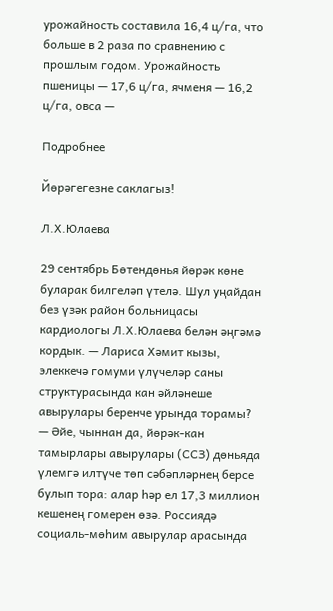урожайность составила 16,4 ц/га, что больше в 2 раза по сравнению с прошлым годом. Урожайность пшеницы — 17,6 ц/га, ячменя — 16,2 ц/га, овса —

Подробнее

Йөрәгегезне саклагыз!

Л.Х.Юлаева

29 сентябрь Бөтендөнья йөрәк көне буларак билгеләп үтелә. Шул уңайдан без үзәк район больницасы кардиологы Л.Х.Юлаева белән әңгәмә кордык. — Лариса Хәмит кызы, элеккечә гомуми үлүчеләр саны структурасында кан әйләнеше авырулары беренче урында торамы? — Әйе, чыннан да, йөрәк-кан тамырлары авырулары (ССЗ) дөньяда үлемгә илтүче төп сәбәпләрнең берсе булып тора: алар һәр ел 17,3 миллион кешенең гомерен өзә. Россиядә социаль-мөһим авырулар арасында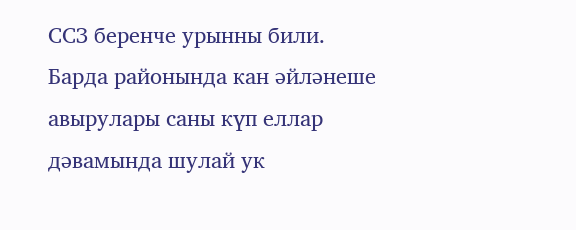ССЗ беренче урынны били. Барда районында кан әйләнеше авырулары саны күп еллар дәвамында шулай ук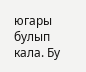югары булып кала. Бу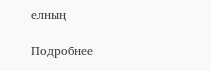елның

Подробнее